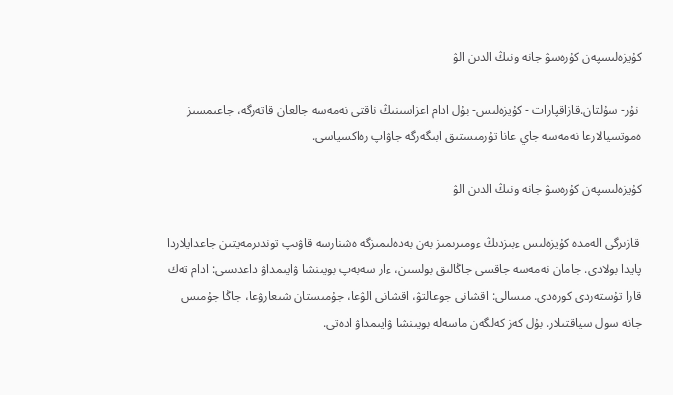كۇيزەلىسپەن كۇرەسۋ جانە ونىڭ الدىن الۋ

 نۇر- سۇلتان.قازاقپارات - كۇيزەلىس- بۇل ادام اعزاسىنىڭ ناقتى نەمەسە جالعان قاتەرگە، جاعىمسىز ەموتسيالارعا نەمەسە جاي عانا تۇرمىستىق ابىگەرگە جاۋاپ رەاكسياسى.

كۇيزەلىسپەن كۇرەسۋ جانە ونىڭ الدىن الۋ

 قازىرگى الەمدە كۇيزەلىس ءبىزدىڭ ءومىرىمىز بەن بەدەلىمىزگە ەشنارسە قاۋىپ توندىرمەيتىن جاعدايلاردا پايدا بولادى. جامان نەمەسە جاقسى جاڭالىق بولسىن، ءار سەبەپ بويىنشا ۋايىمداۋ داعدىسى: ادام تەك قارا تۇستەردى كورەدى. مىسالى: اقشانى جوعالتۋ، اقشانى الۋعا، جۇمىستان شىعارۋعا، جاڭا جۇمىس جانە سول سياقتىلار. بۇل كەز كەلگەن ماسەلە بويىنشا ۋايىمداۋ ادەتى.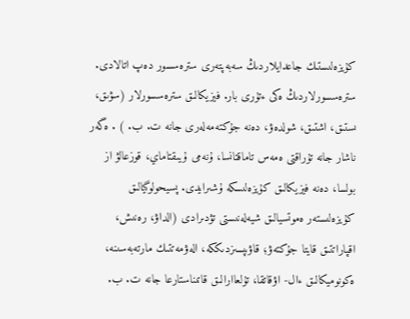كۇيزەلىستىك جاعدايلاردىڭ سەبەپتەرى سترەسسور دەپ اتالادى. سترەسسورلاردىڭ ەكى ءتۇرى بار. فيزيكالىق سترەسسورلار (سۋىق، ىستىق، اشتىق، شولدەۋ، دەنە جۇكتەمەلەرى جانە ت. ب. ) . ەگەر ناشار جانە تۇراقتى ەمەس تاماقتانسا، ۇنەمى ۇيىقتاماي، قوزعالۋ از بولسا، دەنە فيزيكالىق كۇيزەلىسكە ۇشىرايدى. پسيحولوگيالىق كۇيزەلىستەر ەموتسيالىق شيەلەنىستى تۋدىرادى (الداۋ، رەنىش، اقپاراتتىق قايتا جۇكتەۋ؛ قاۋىپسىزدىككە، الەۋمەتتىك مارتەبەسىنە، ەكونوميكالىق ءال- اۋقاتقا، تۇلعاارالىق قاتىناستارعا جانە ت. ب.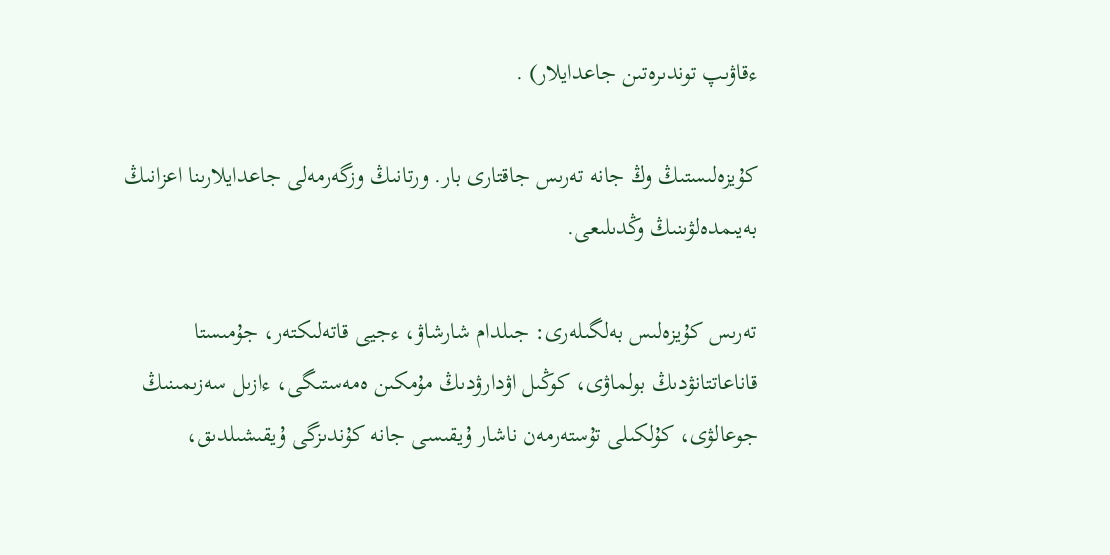ءقاۋىپ توندىرەتىن جاعدايلار) .

كۇيزەلىستىڭ وڭ جانە تەرىس جاقتارى بار. ورتانىڭ وزگەرمەلى جاعدايلارىنا اعزانىڭ بەيىمدەلۋىنىڭ وڭدىلىعى.

تەرىس كۇيزەلىس بەلگىلەرى: جىلدام شارشاۋ، ءجيى قاتەلىكتەر، جۇمىستا قاناعاتتانۋدىڭ بولماۋى، كوڭىل اۋدارۋدىڭ مۇمكىن ەمەستىگى، ءازىل سەزىمىنىڭ جوعالۋى، كۇلكىلى تۇستەرمەن ناشار ۇيقىسى جانە كۇندىزگى ۇيقىشىلدىق،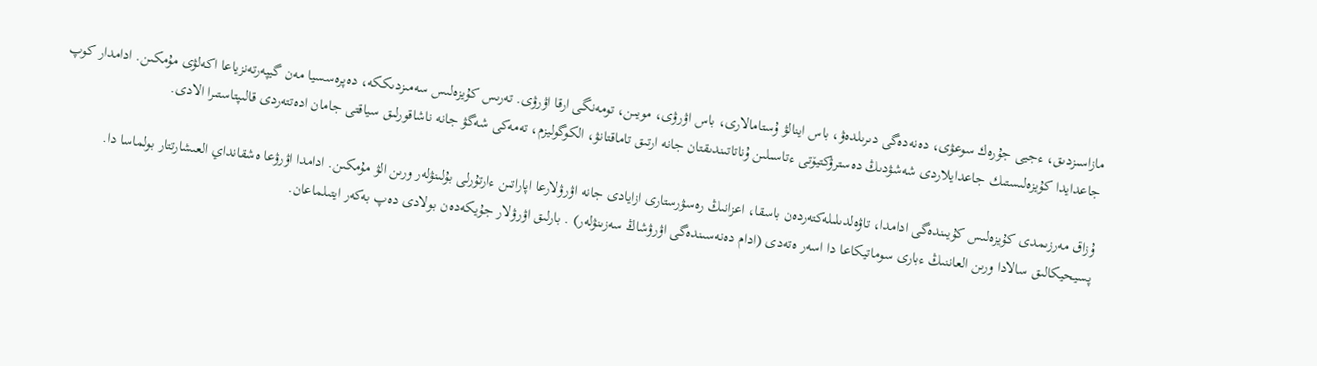مازاسىزدىق، ءجيى جۇرەك سوعۋى، دەنەدەگى دىرىلدەۋ، باس اينالۋ ۇستامالارى، باس اۋرۋى، مويىن، تومەنگى ارقا اۋرۋى. تەرىس كۇيزەلىس سەمىزدىككە، دەپرەسسيا مەن گيپەرتەنزياعا اكەلۋى مۇمكىن. ادامدار كوپ جاعدايدا كۇيزەلىستىك جاعدايلاردى شەشۋدىڭ دەسترۋكتيۆتى ءتاسىلىن ۇناتاتىندىقتان جانە ارتىق تاماقتانۋ، الكوگوليزم، تەمەكى شەگۋ جانە ناشاقورلىق سياقتى جامان ادەتتەردى قالىپتاستىرا الادى.

ۇزاق مەرزىمدى كۇيزەلىس كۇيىندەگى ادامدا، تاۋەلدىلىلەكتەردەن باسقا، اعزانىڭ رەسۋرستارى ازايادى جانە اۋرۋلارعا اپاراتىن ءارتۇرلى بۇلىنۋلەر ورىن الۋ مۇمكىن. ادامدا اۋرۋعا ەشقانداي العىشارتتار بولماسا دا. پسيحيكالىق سالادا ورىن العاننىڭ ءبارى سوماتيكاعا دا اسەر ەتەدى (ادام دەنەسىندەگى اۋرۋشاڭ سەزىنۋلەر) . بارلىق اۋرۋلار جۇيكەدەن بولادى دەپ بەكەر ايتىلماعان.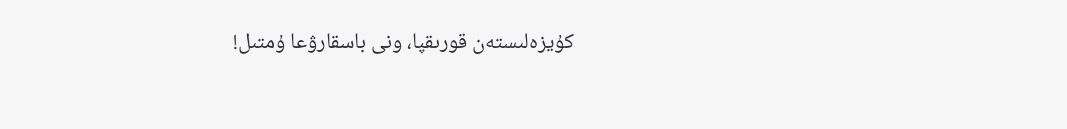كۇيزەلىستەن قورىقپا، ونى باسقارۋعا ۇمتىل!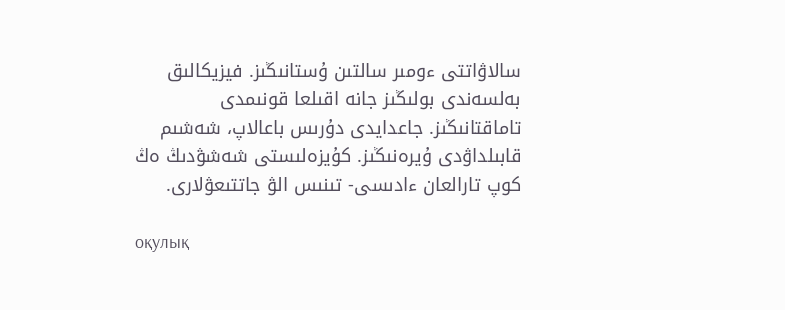سالاۋاتتى ءومىر سالتىن ۇستانىڭىز. فيزيكالىق بەلسەندى بولىڭىز جانە اقىلعا قونىمدى تاماقتانىڭىز. جاعدايدى دۇرىس باعالاپ، شەشىم قابىلداۋدى ۇيرەنىڭىز. كۇيزەلىستى شەشۋدىڭ ەڭ كوپ تارالعان ءادىسى- تىنىس الۋ جاتتىعۋلارى.

оқулық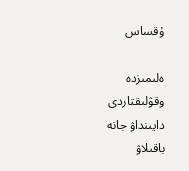ۇقساس

ەلىمىزدە وقۋلىقتاردى دايىنداۋ جانە باقىلاۋ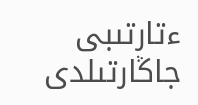ءتارتىبى جاڭارتىلدى